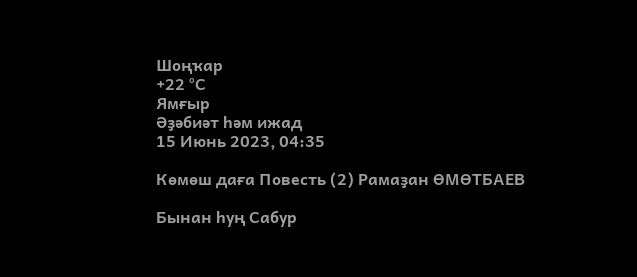Шоңҡар
+22 °С
Ямғыр
Әҙәбиәт һәм ижад
15 Июнь 2023, 04:35

Көмөш даға Повесть (2) Рамаҙан ӨМӨТБАЕВ

Бынан һуң Сабур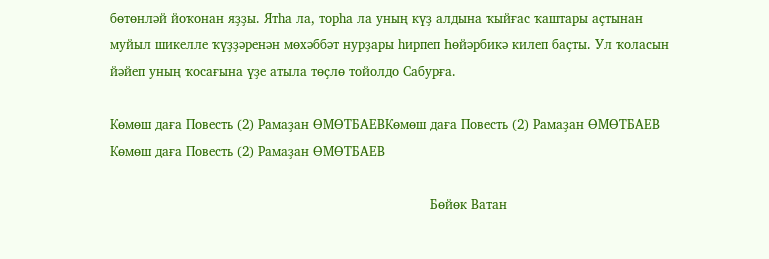бөтөнләй йоҡонан яҙҙы. Ятһа ла, торһа ла уның күҙ алдына ҡыйғас ҡаштары аҫтынан муйыл шикелле ҡүҙҙәренән мөхәббәт нурҙары һирпеп Һөйәрбикә килеп баҫты. Ул ҡоласын йәйеп уның ҡосағына үҙе атыла төҫлө тойолдо Сабурға.

Көмөш даға Повесть (2) Рамаҙан ӨМӨТБАЕВКөмөш даға Повесть (2) Рамаҙан ӨМӨТБАЕВ
Көмөш даға Повесть (2) Рамаҙан ӨМӨТБАЕВ

                                                                                Бөйөк Ватан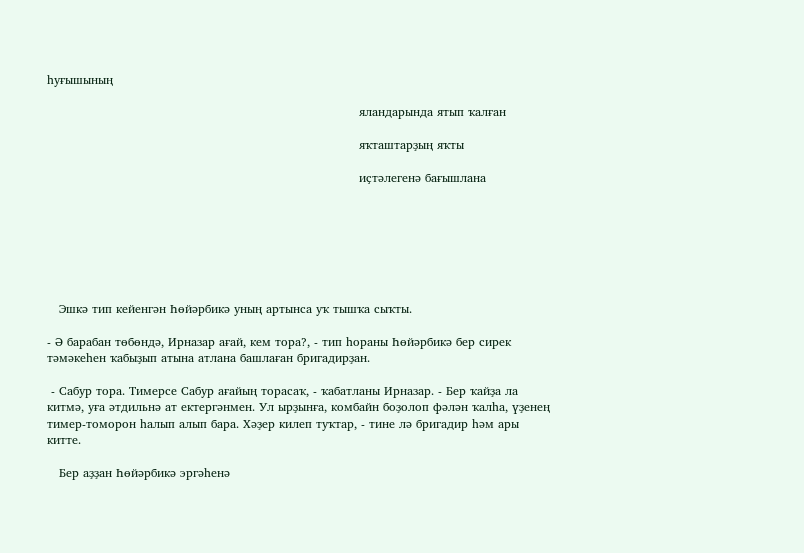һуғышының

                                                                              яландарында ятып ҡалған

                                                                              яҡташтарҙың яҡты

                                                                              иҫтәлегенә бағышлана







   Эшкә тип кейенгән Һөйәрбикә уның артынса уҡ тышҡа сыҡты.

‑ Ә барабан төбөндә, Ирназар ағай, кем тора?, ‑ тип һораны Һөйәрбикә бер сирек тәмәкеһен ҡабыҙып атына атлана башлаған бригадирҙан.

 ‑ Сабур тора. Тимерсе Сабур ағайың торасаҡ, ‑ ҡабатланы Ирназар. - Бер ҡайҙа ла китмә, уға әтдильнә ат ектергәнмен. Ул ырҙынға, комбайн боҙолоп фәлән ҡалһа, үҙенең тимер-томорон һалып алып бара. Хәҙер килеп туҡтар, ‑ тине лә бригадир һәм ары китте.

   Бер аҙҙан Һөйәрбикә эргәһенә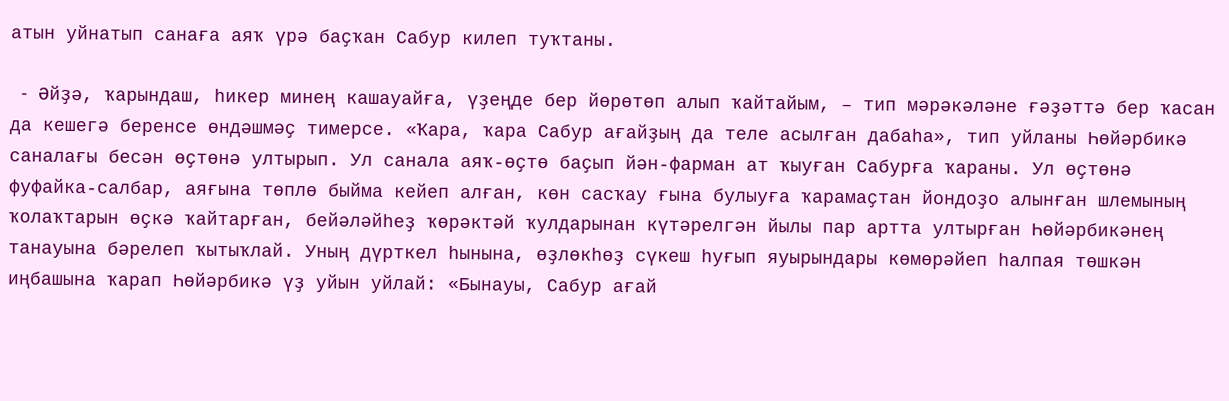атын уйнатып санаға аяҡ үрә баҫҡан Сабур килеп туҡтаны.

 ‑ Әйҙә, ҡарындаш, һикер минең кашауайға, үҙеңде бер йөрөтөп алып ҡайтайым, – тип мәрәкәләне ғәҙәттә бер ҡасан да кешегә беренсе өндәшмәҫ тимерсе. «Ҡара, ҡара Сабур ағайҙың да теле асылған дабаһа», тип уйланы Һөйәрбикә саналағы бесән өҫтөнә ултырып. Ул санала аяҡ-өҫтө баҫып йән-фарман ат ҡыуған Сабурға ҡараны. Ул өҫтөнә фуфайка-салбар, аяғына төплө быйма кейеп алған, көн сасҡау ғына булыуға ҡарамаҫтан йондоҙо алынған шлемының ҡолаҡтарын өҫкә ҡайтарған, бейәләйһеҙ ҡөрәктәй ҡулдарынан күтәрелгән йылы пар артта ултырған Һөйәрбикәнең танауына бәрелеп ҡытыҡлай. Уның дүрткел һынына, өҙлөкһөҙ сүкеш һуғып яуырындары көмөрәйеп һалпая төшкән иңбашына ҡарап Һөйәрбикә үҙ уйын уйлай: «Бынауы, Сабур ағай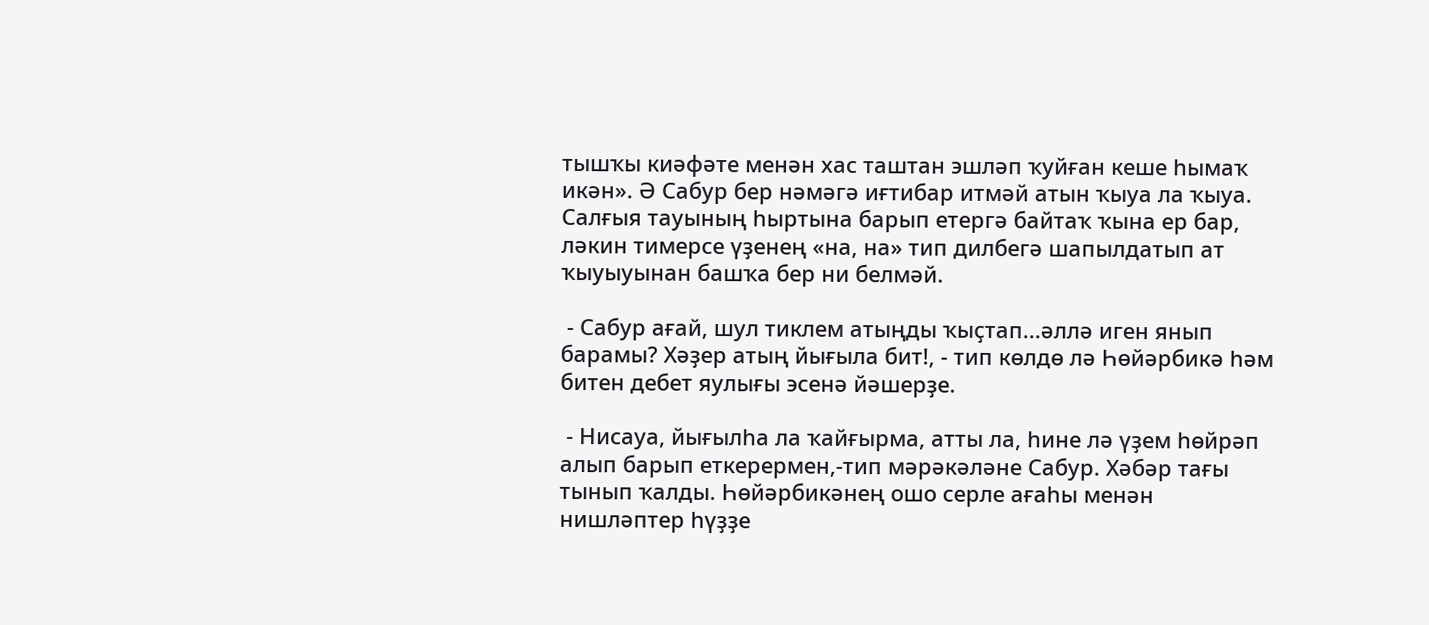тышҡы киәфәте менән хас таштан эшләп ҡуйған кеше һымаҡ икән». Ә Сабур бер нәмәгә иғтибар итмәй атын ҡыуа ла ҡыуа. Салғыя тауының һыртына барып етергә байтаҡ ҡына ер бар, ләкин тимерсе үҙенең «на, на» тип дилбегә шапылдатып ат ҡыуыуынан башҡа бер ни белмәй.

 ‑ Сабур ағай, шул тиклем атыңды ҡыҫтап...әллә иген янып барамы? Хәҙер атың йығыла бит!, - тип көлдө лә Һөйәрбикә һәм битен дебет яулығы эсенә йәшерҙе.

 ‑ Нисауа, йығылһа ла ҡайғырма, атты ла, һине лә үҙем һөйрәп алып барып еткерермен,-тип мәрәкәләне Сабур. Хәбәр тағы тынып ҡалды. Һөйәрбикәнең ошо серле ағаһы менән нишләптер һүҙҙе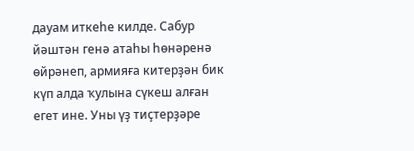дауам иткеһе килде. Сабур йәштән генә атаһы һөнәренә өйрәнеп, армияға китерҙән бик күп алда ҡулына сүкеш алған егет ине. Уны үҙ тиҫтерҙәре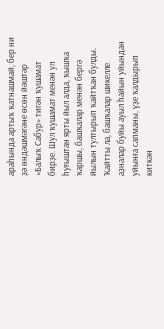араһында артыҡ ҡатнашмай, бер ни ҙә өндәшмәгәне өсөн йәштәр «Балыҡ Сабур» тигән ҡушамат бирҙе. Шул ҡушамат менән ул һуғыштан ярты йыл алда, ҡышҡа ҡаршы, башҡалар менән бергә йылын тултырып ҡайтҡан булды. Ҡайтты ла, башҡалар шикелле аҙналар буйы ауыл һайын уйындан уйынға сапманы, үҙе ҡалдырып киткән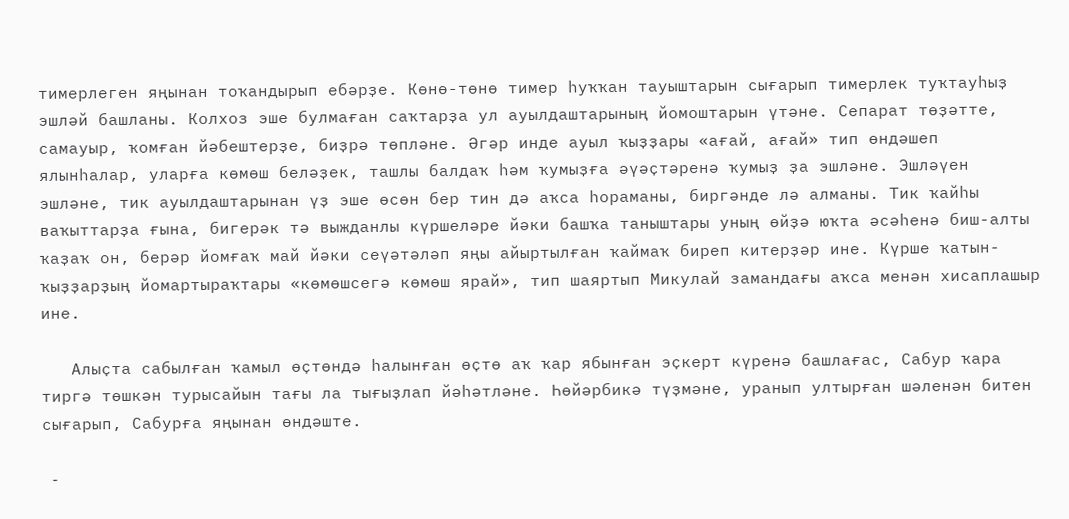тимерлеген яңынан тоҡандырып ебәрҙе. Көнө-төнө тимер һуҡҡан тауыштарын сығарып тимерлек туҡтауһыҙ эшләй башланы. Колхоз эше булмаған саҡтарҙа ул ауылдаштарының йомоштарын үтәне. Сепарат төҙәтте, самауыр, ҡомған йәбештерҙе, биҙрә төпләне. Әгәр инде ауыл ҡыҙҙары «ағай, ағай» тип өндәшеп ялынһалар, уларға көмөш беләҙек, ташлы балдаҡ һәм ҡумыҙға әүәҫтәренә ҡумыҙ ҙа эшләне. Эшләүен эшләне, тик ауылдаштарынан үҙ эше өсөн бер тин дә аҡса һораманы, биргәнде лә алманы. Тик ҡайһы ваҡыттарҙа ғына, бигерәк тә выжданлы күршеләре йәки башҡа таныштары уның өйҙә юҡта әсәһенә биш-алты ҡаҙаҡ он, берәр йомғаҡ май йәки сеүәтәләп яңы айыртылған ҡаймаҡ биреп китерҙәр ине. Күрше ҡатын-ҡыҙҙарҙың йомартыраҡтары «көмөшсегә көмөш ярай», тип шаяртып Микулай замандағы аҡса менән хисаплашыр ине.

   Алыҫта сабылған ҡамыл өҫтөндә һалынған өҫтө аҡ ҡар ябынған эҫкерт күренә башлағас, Сабур ҡара тиргә төшкән турысайын тағы ла тығыҙлап йәһәтләне. Һөйәрбикә түҙмәне, уранып ултырған шәленән битен сығарып, Сабурға яңынан өндәште.

 ‑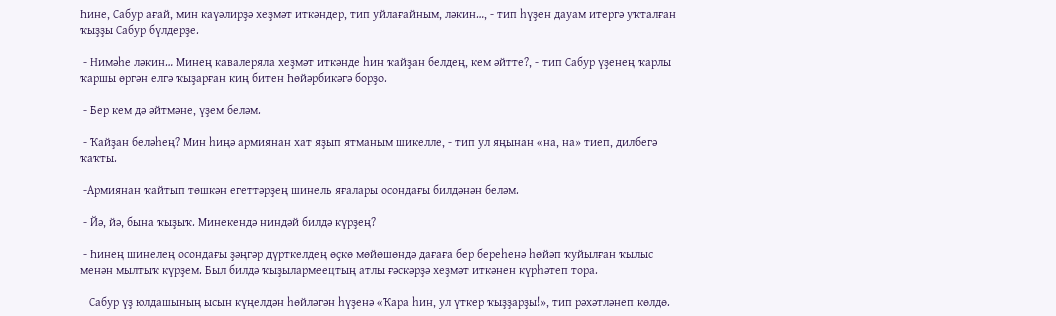Һине, Сабур ағай, мин каүәлирҙә хеҙмәт иткәндер, тип уйлағайным, ләкин…, ‑ тип һүҙен дауам итергә уҡталған ҡыҙҙы Сабур бүлдерҙе.

 ‑ Нимәһе ләкин… Минең кавалеряла хеҙмәт иткәнде һин ҡайҙан белдең, кем әйтте?, ‑ тип Сабур үҙенең ҡарлы ҡаршы өргән елгә ҡыҙарған киң битен Һөйәрбикәгә борҙо.

 ‑ Бер кем дә әйтмәне, үҙем беләм.

 ‑ Ҡайҙан беләһең? Мин һиңә армиянан хат яҙып ятманым шикелле, ‑ тип ул яңынан «на, на» тиеп, дилбегә ҡаҡты.

 ‑Армиянан ҡайтып төшкән егеттәрҙең шинель яғалары осондағы билдәнән беләм.

 ‑ Йә, йә, бына ҡыҙыҡ. Минекендә ниндәй билдә күрҙең?

 ‑ Һинең шинелең осондағы ҙәңгәр дүрткелдең өҫкө мөйөшөндә дағаға бер береһенә һөйәп ҡуйылған ҡылыс менән мылтыҡ күрҙем. Был билдә ҡыҙылармеецтың атлы ғәскәрҙә хеҙмәт иткәнен күрһәтеп тора.

   Сабур үҙ юлдашының ысын күңелдән һөйләгән һүҙенә «Ҡара һин, ул үткер ҡыҙҙарҙы!», тип рәхәтләнеп көлдө.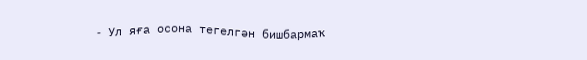‑ Ул яға осона тегелгән бишбармаҡ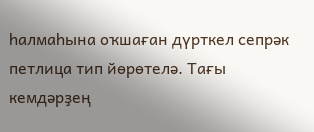һалмаһына оҡшаған дүрткел сепрәк петлица тип йөрөтелә. Тағы кемдәрҙең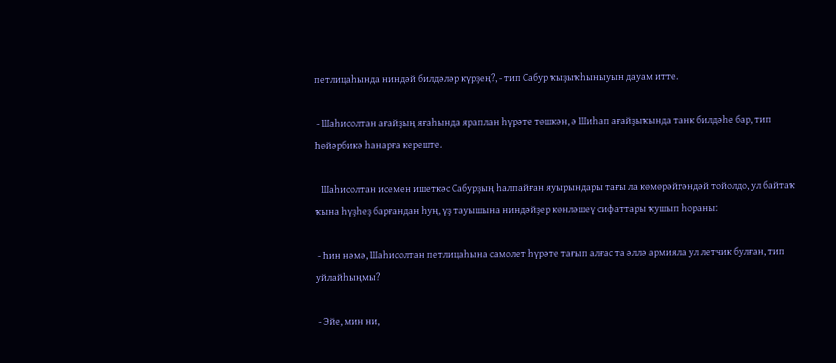петлицаһында ниндәй билдәләр күрҙең?, ‑ тип Сабур ҡыҙыҡһыныуын дауам итте.

 ‑ Шаһисолтан ағайҙың яғаһында яраплан һүрәте төшкән, ә Шиһап ағайҙыҡында танк билдәһе бар, тип Һөйәрбикә һанарға кереште.

   Шаһисолтан исемен ишеткәс Сабурҙың һалпайған яуырындары тағы ла көмөрәйгәндәй тойолдо, ул байтаҡ ҡына һүҙһеҙ барғандан һуң, үҙ тауышына ниндәйҙер көнләшеү сифаттары ҡушып һораны:

 ‑ Һин нәмә, Шаһисолтан петлицаһына самолет һүрәте тағып алғас та әллә армияла ул летчик булған, тип уйлайһыңмы?

 ‑ Эйе, мин ни,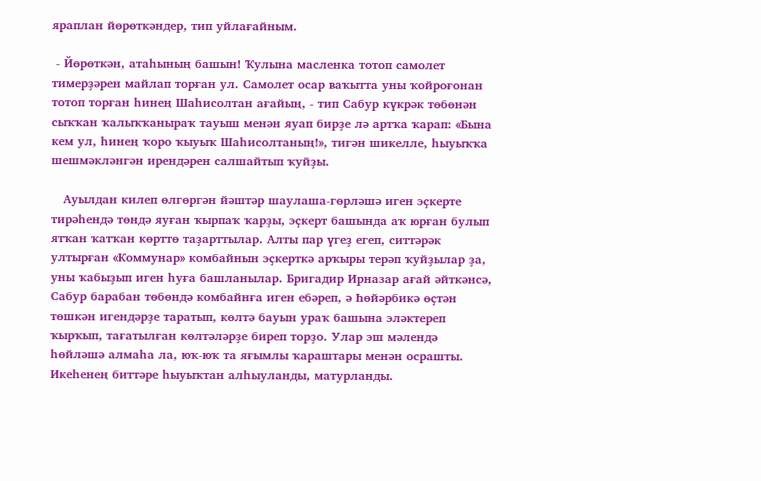яраплан йөрөткәндер, тип уйлағайным.

 ‑ Йөрөткән, атаһының башын! Ҡулына масленка тотоп самолет тимерҙәрен майлап торған ул. Самолет осар ваҡытта уны ҡойроғонан тотоп торған һинең Шаһисолтан ағайың, ‑ тип Сабур күкрәк төбөнән сыҡҡан ҡалыҡҡаныраҡ тауыш менән яуап бирҙе лә артҡа ҡарап: «Бына кем ул, һинең ҡоро ҡыуыҡ Шаһисолтаның!», тигән шикелле, һыуыҡҡа шешмәкләнгән ирендәрен салшайтып ҡуйҙы.

   Ауылдан килеп өлгөргән йәштәр шаулаша-гөрләшә иген эҫкерте тирәһендә төндә яуған ҡырпаҡ ҡарҙы, эҫкерт башында аҡ юрған булып ятҡан ҡатҡан көрттө таҙарттылар. Алты пар үгеҙ егеп, ситтәрәк ултырған «Коммунар» комбайнын эҫкерткә арҡыры терәп ҡуйҙылар ҙа, уны ҡабыҙып иген һуға башланылар. Бригадир Ирназар ағай әйткәнсә, Сабур барабан төбөндә комбайнға иген ебәреп, ә Һөйәрбикә өҫтән төшкән игендәрҙе таратып, көлтә бауын ураҡ башына эләктереп ҡырҡып, тағатылған көлтәләрҙе биреп торҙо. Улар эш мәлендә һөйләшә алмаһа ла, юҡ-юҡ та яғымлы ҡараштары менән осрашты. Икеһенең биттәре һыуыҡтан алһыуланды, матурланды.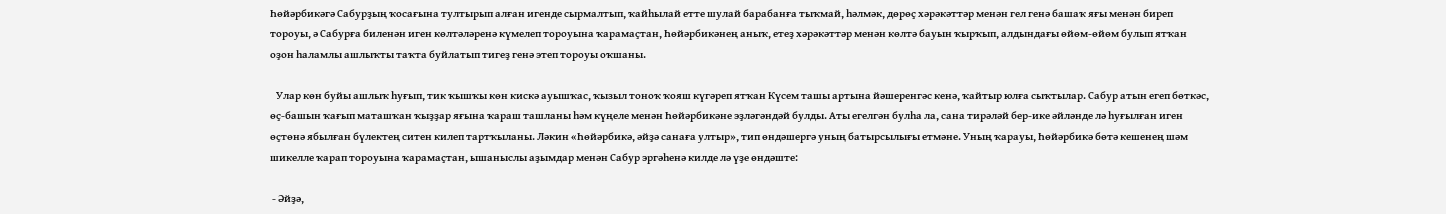Һөйәрбикәгә Сабурҙың ҡосағына тултырып алған игенде сырмалтып, ҡайһылай етте шулай барабанға тыҡмай, һәлмәк, дөрөҫ хәрәкәттәр менән гел генә башаҡ яғы менән биреп тороуы, ә Сабурға биленән иген көлтәләренә күмелеп тороуына ҡарамаҫтан, Һөйәрбикәнең аныҡ, етеҙ хәрәкәттәр менән көлтә бауын ҡырҡып, алдындағы өйөм-өйөм булып ятҡан оҙон һаламлы ашлыҡты таҡта буйлатып тигеҙ генә этеп тороуы оҡшаны.

   Улар көн буйы ашлыҡ һуғып, тик ҡышҡы көн кискә ауышҡас, ҡызыл тоноҡ ҡояш күгәреп ятҡан Күсем ташы артына йәшеренгәс кенә, ҡайтыр юлға сыҡтылар. Сабур атын егеп бөткәс, өҫ-башын ҡағып маташҡан ҡыҙҙар яғына ҡараш ташланы һәм күңеле менән Һөйәрбикәне эҙләгәндәй булды. Аты егелгән булһа ла, сана тирәләй бер-ике әйләнде лә һуғылған иген өҫтөнә ябылған бүлектең ситен килеп тартҡыланы. Ләкин «Һөйәрбикә, әйҙә санаға ултыр», тип өндәшергә уның батырсылығы етмәне. Уның ҡарауы, Һөйәрбикә бөтә кешенең шәм шикелле ҡарап тороуына ҡарамаҫтан, ышаныслы аҙымдар менән Сабур эргәһенә килде лә үҙе өндәште:

 ‑ Әйҙә,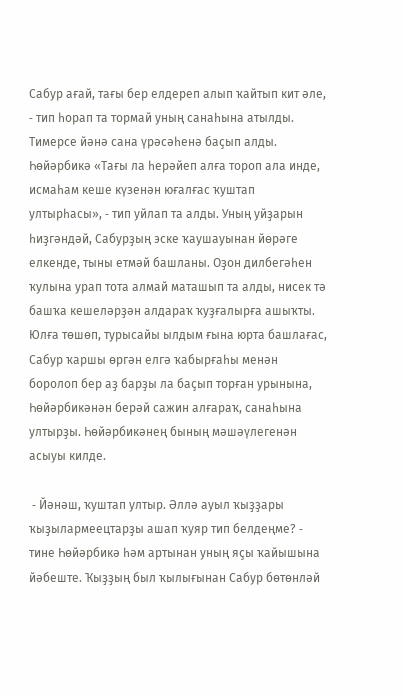Сабур ағай, тағы бер елдереп алып ҡайтып кит әле, ‑ тип һорап та тормай уның санаһына атылды. Тимерсе йәнә сана үрәсәһенә баҫып алды. Һөйәрбикә «Тағы ла һерәйеп алға тороп ала инде, исмаһам кеше күзенән юғалғас ҡуштап ултырһасы», ‑ тип уйлап та алды. Уның уйҙарын һиҙгәндәй, Сабурҙың эске ҡаушауынан йөрәге елкенде, тыны етмәй башланы. Оҙон дилбегәһен ҡулына урап тота алмай маташып та алды, нисек тә башҡа кешеләрҙән алдараҡ ҡуҙғалырға ашыҡты. Юлға төшөп, турысайы ылдым ғына юрта башлағас, Сабур ҡаршы өргән елгә ҡабырғаһы менән боролоп бер аҙ барҙы ла баҫып торған урынына, Һөйәрбикәнән берәй сажин алғараҡ, санаһына ултырҙы. Һөйәрбикәнең бының мәшәүлегенән асыуы килде.

 ‑ Йәнәш, ҡуштап ултыр. Әллә ауыл ҡыҙҙары ҡыҙылармеецтарҙы ашап ҡуяр тип белдеңме? ‑ тине Һөйәрбикә һәм артынан уның яҫы ҡайышына йәбеште. Ҡыҙҙың был ҡылығынан Сабур бөтөнләй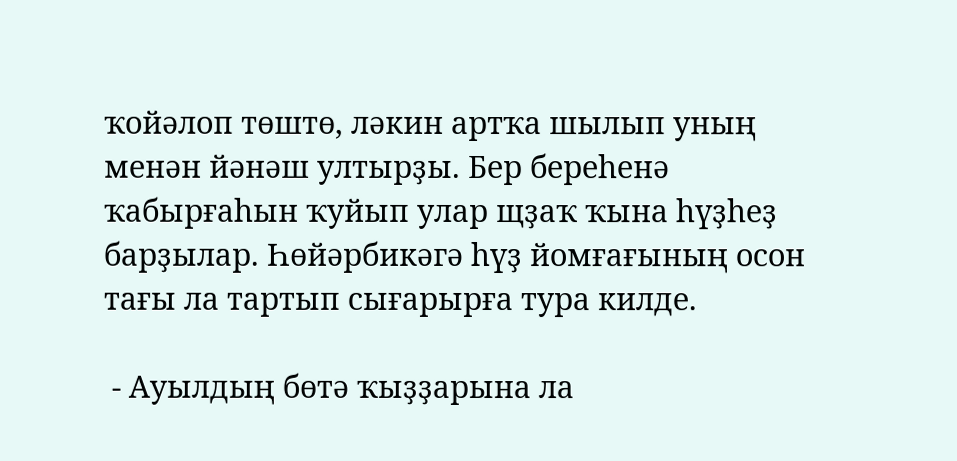ҡойәлоп төштө, ләкин артҡа шылып уның менән йәнәш ултырҙы. Бер береһенә ҡабырғаһын ҡуйып улар щҙаҡ ҡына һүҙһеҙ барҙылар. Һөйәрбикәгә һүҙ йомғағының осон тағы ла тартып сығарырға тура килде.

 ‑ Ауылдың бөтә ҡыҙҙарына ла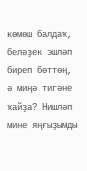көмөш балдаҡ, беләҙек эшләп биреп бөттөң, ә миңә тигәне ҡайҙа? Нишләп мине яңғыҙымды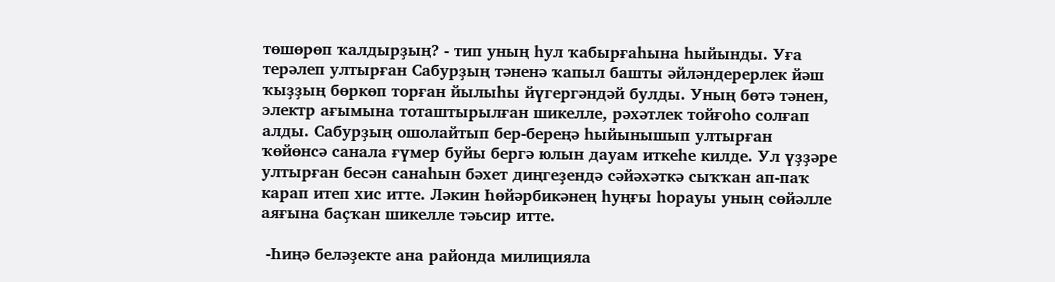төшөрөп ҡалдырҙың? ‑ тип уның һул ҡабырғаһына һыйынды. Уға терәлеп ултырған Сабурҙың тәненә ҡапыл башты әйләндерерлек йәш ҡыҙҙың бөркөп торған йылыһы йүгергәндәй булды. Уның бөтә тәнен, электр ағымына тоташтырылған шикелле, рәхәтлек тойғоһо солғап алды. Сабурҙың ошолайтып бер-береңә һыйынышып ултырған ҡөйөнсә санала ғүмер буйы бергә юлын дауам иткеһе килде. Ул үҙҙәре ултырған бесән санаһын бәхет диңгеҙендә сәйәхәткә сыҡҡан ап-паҡ карап итеп хис итте. Ләкин Һөйәрбикәнең һуңғы һорауы уның сөйәлле аяғына баҫҡан шикелле тәьсир итте.

 ‑Һиңә беләҙекте ана районда милицияла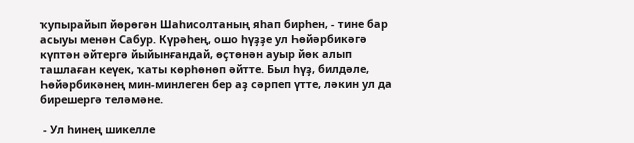ҡупырайып йөрөгән Шаһисолтаның яһап бирһен, ‑ тине бар асыуы менән Сабур. Күрәһең, ошо һүҙҙе ул Һөйәрбикәгә күптән әйтергә йыйынғандай, өҫтөнән ауыр йөк алып ташлаған кеүек, ҡаты көрһөнөп әйтте. Был һүҙ, билдәле, Һөйәрбикәнең мин-минлеген бер аҙ сәрпеп үтте, ләкин ул да бирешергә теләмәне.

 ‑ Ул һинең шикелле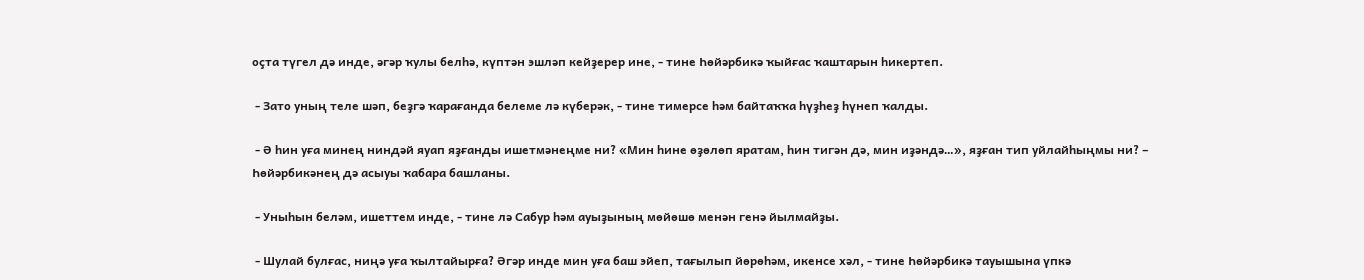оҫта түгел дә инде, әгәр ҡулы белһә, күптән эшләп кейҙерер ине, ‑ тине Һөйәрбикә ҡыйғас ҡаштарын һикертеп.

 ‑ Зато уның теле шәп, беҙгә ҡарағанда белеме лә күберәк, ‑ тине тимерсе һәм байтаҡҡа һүҙһеҙ һүнеп ҡалды.

 ‑ Ә һин уға минең ниндәй яуап яҙғанды ишетмәнеңме ни? «Мин һине өҙөлөп яратам, һин тигән дә, мин иҙәндә…», яҙған тип уйлайһыңмы ни? – Һөйәрбикәнең дә асыуы ҡабара башланы.

 ‑ Уныһын беләм, ишеттем инде, ‑ тине лә Сабур һәм ауыҙының мөйөшө менән генә йылмайҙы.

 ‑ Шулай булғас, ниңә уға ҡылтайырға? Әгәр инде мин уға баш эйеп, тағылып йөрөһәм, икенсе хәл, ‑ тине Һөйәрбикә тауышына үпкә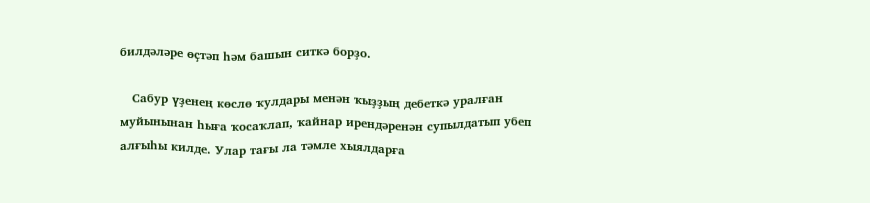билдәләре өҫтәп һәм башын ситкә борҙо.

   Сабур үҙенең көслө ҡулдары менән ҡыҙҙың дебеткә уралған муйынынан һыға ҡосаҡлап, ҡайнар ирендәренән супылдатып убеп алғыһы килде. Улар тағы ла тәмле хыялдарға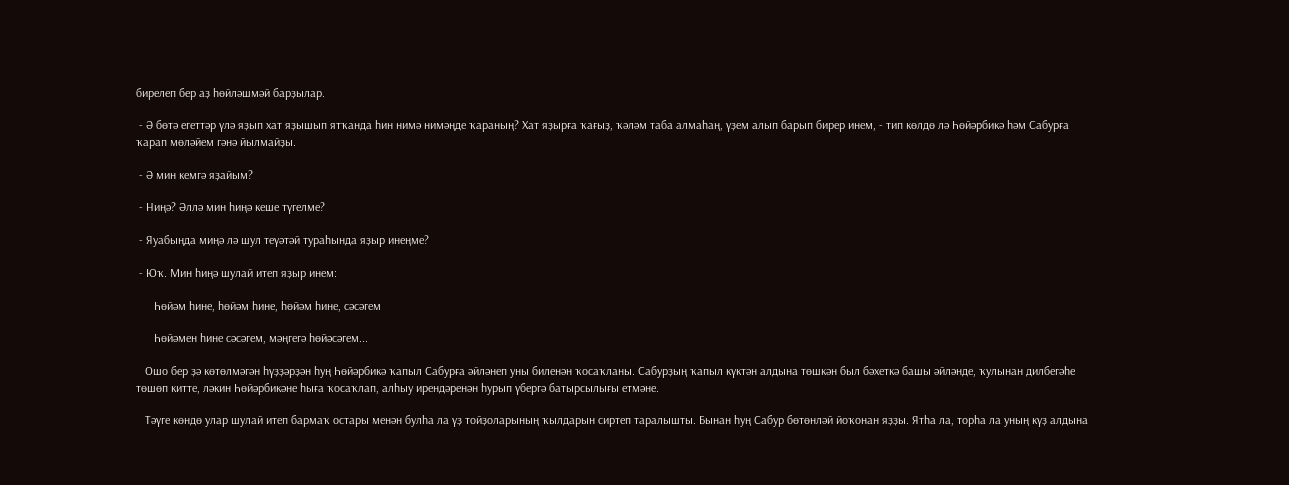бирелеп бер аҙ һөйләшмәй барҙылар.

 ‑ Ә бөтә егеттәр үлә яҙып хат яҙышып ятҡанда һин нимә нимәңде ҡараның? Хат яҙырға ҡағыҙ, ҡәләм таба алмаһаң, үҙем алып барып бирер инем, ‑ тип көлдө лә Һөйәрбикә һәм Сабурға ҡарап мөләйем гәнә йылмайҙы.

 ‑ Ә мин кемгә яҙайым?

 ‑ Ниңә? Әллә мин һиңә кеше түгелме?

 ‑ Яуабыңда миңә лә шул теүәтәй тураһында яҙыр инеңме?

 ‑ Юҡ. Мин һиңә шулай итеп яҙыр инем:

      Һөйәм һине, һөйәм һине, һөйәм һине, сәсәгем

      Һөйәмен һине сәсәгем, мәңгегә һөйәсәгем...

   Ошо бер ҙә көтөлмәгән һүҙҙәрҙән һуң Һөйәрбикә ҡапыл Сабурға әйләнеп уны биленән ҡосаҡланы. Сабурҙың ҡапыл күктән алдына төшкән был бәхеткә башы әйләнде, ҡулынан дилбегәһе төшөп китте, ләкин Һөйәрбикәне һыға ҡосаҡлап, алһыу ирендәренән һурып үбергә батырсылығы етмәне.

   Тәүге көндө улар шулай итеп бармаҡ остары менән булһа ла үҙ тойҙоларының ҡылдарын сиртеп таралышты. Бынан һуң Сабур бөтөнләй йоҡонан яҙҙы. Ятһа ла, торһа ла уның күҙ алдына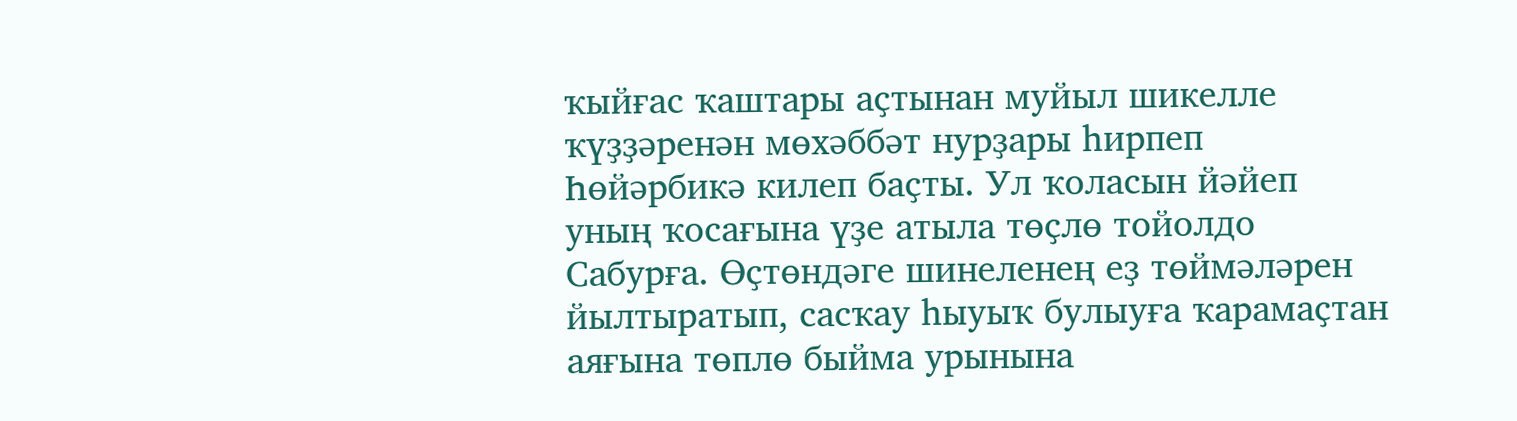ҡыйғас ҡаштары аҫтынан муйыл шикелле ҡүҙҙәренән мөхәббәт нурҙары һирпеп Һөйәрбикә килеп баҫты. Ул ҡоласын йәйеп уның ҡосағына үҙе атыла төҫлө тойолдо Сабурға. Өҫтөндәге шинеленең еҙ төймәләрен йылтыратып, сасҡау һыуыҡ булыуға ҡарамаҫтан аяғына төплө быйма урынына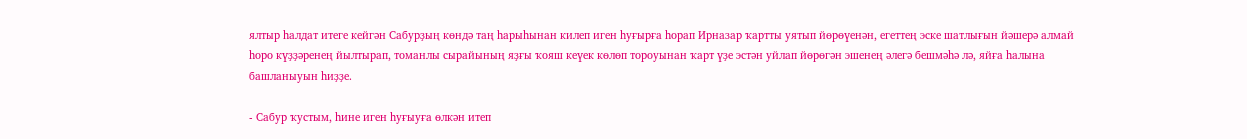ялтыр һалдат итеге кейгән Сабурҙың көндә таң һарыһынан килеп иген һуғырға һорап Ирназар ҡартты уятып йөрөүенән, егеттең эске шатлығын йәшерә алмай һоро күҙҙәренең йылтырап, томанлы сырайының яҙғы ҡояш кеүек көлөп тороуынан ҡарт үҙе эстән уйлап йөрөгән эшенең әлегә бешмәһә лә, яйға һалына башланыуын һиҙҙе.

‑ Сабур ҡустым, һине иген һуғыуға өлкән итеп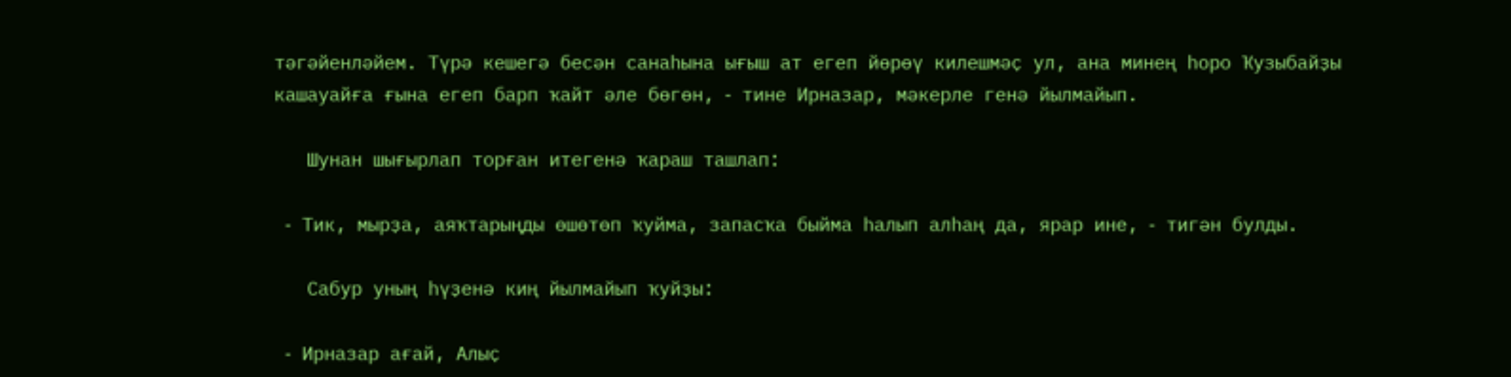тәгәйенләйем. Түрә кешегә бесән санаһына ығыш ат егеп йөрөү килешмәҫ ул, ана минең һоро Ҡузыбайҙы кашауайға ғына егеп барп ҡайт әле бөгөн, ‑ тине Ирназар, мәкерле генә йылмайып.

   Шунан шығырлап торған итегенә ҡараш ташлап:

 ‑ Тик, мырҙа, аяҡтарыңды өшөтөп ҡуйма, запасҡа быйма һалып алһаң да, ярар ине, ‑ тигән булды.

   Сабур уның һүҙенә киң йылмайып ҡуйҙы:

 ‑ Ирназар ағай, Алыҫ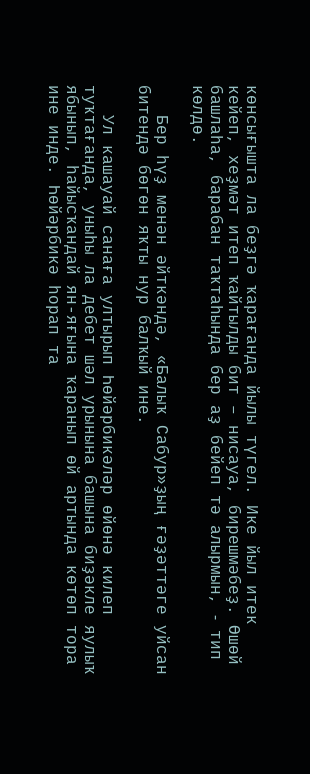көнсығышта ла беҙгә ҡарағанда йылы түгел. Ике йыл итек кейеп, хеҙмәт итеп ҡайтылды бит – нисауа, бирешмәбеҙ. Өшөй башлаһа, барабан таҡтаһында бер аҙ бейеп тә алырмын, ‑ тип көлдө.

   Бер һүҙ менән әйткәндә, «Балыҡ Сабур»ҙың ғәҙәттәге уйсан битендә бөгөн яҡты нур балҡый ине.

   Ул кашауай санаға ултырып Һөйәрбикәләр өйөнә килеп туҡтағанда, уныһы ла дебет шәл урынына башына биҙәкле яулыҡ ябынып, һайысҡандай ян-яғына ҡаранып өй артында көтөп тора ине инде. Һөйәрбикә һорап та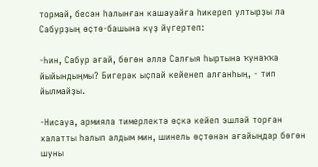тормай, бесән һалынған кашауайға һикереп ултырҙы ла Сабурҙың өҫтө-башына күҙ йүгертеп:

-Һин, Сабур ағай, бөгөн әллә Салғыя һыртына ҡунаҡҡа йыйындыңмы? Бигерәк ыҫпай кейенеп алғанһың, ‑ тип йылмайҙы.

-Нисауа, армияла тимерлектә өҫкә кейеп эшләй торған халатты һалып алдым мин, шинель өҫтөнән ағайыңдар бөгөн шуны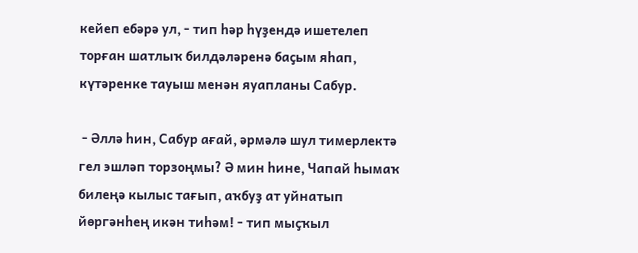кейеп ебәрә ул, ‑ тип һәр һүҙендә ишетелеп торған шатлыҡ билдәләренә баҫым яһап, күтәренке тауыш менән яуапланы Сабур.

 ‑ Әллә һин, Сабур ағай, әрмәлә шул тимерлектә гел эшләп торзоңмы? Ә мин һине, Чапай һымаҡ билеңә кылыс тағып, аҡбуҙ ат уйнатып йөргәнһең икән тиһәм! - тип мыҫҡыл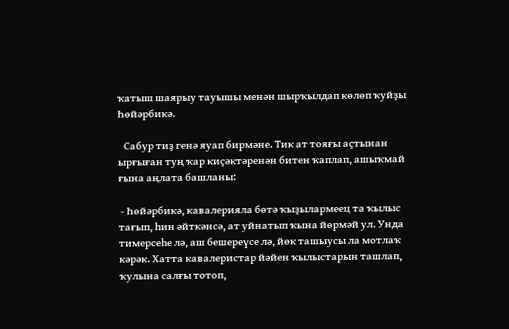ҡатыш шаярыу тауышы менән шырҡылдап көлөп ҡуйҙы Һөйәрбикә.

   Сабур тиҙ генә яуап бирмәне. Тик ат тояғы аҫтынан ырғыған туң ҡар киҫәктәренән битен ҡаплап, ашыҡмай ғына аңлата башланы:

 ‑ Һөйәрбикә, кавалерияла бөтә ҡыҙылармеец та ҡылыс тағып, һин әйткәнсә, ат уйнатып ҡына йөрмәй ул. Унда тимерсеһе лә, аш бешереүсе лә, йөк ташыусы ла мотлаҡ кәрәк. Хатта кавалеристар йәйен ҡылыстарын ташлап, ҡулына салғы тотоп,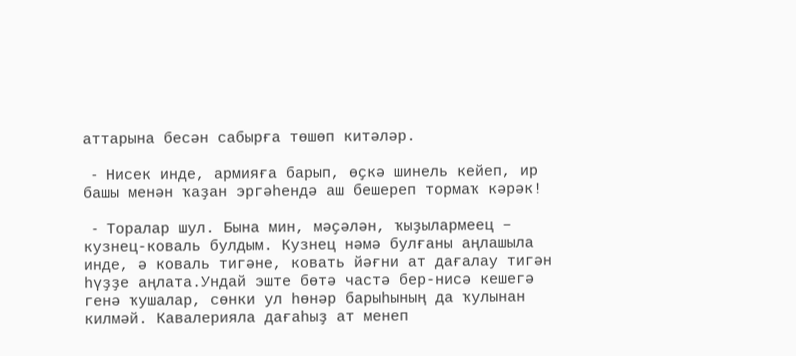аттарына бесән сабырға төшөп китәләр.

 ‑ Нисек инде, армияға барып, өҫкә шинель кейеп, ир башы менән ҡаҙан эргәһендә аш бешереп тормаҡ кәрәк!

 ‑ Торалар шул. Бына мин, мәҫәлән, ҡыҙылармеец – кузнец-коваль булдым. Кузнец нәмә булғаны аңлашыла инде, ә коваль тигәне, ковать йәғни ат дағалау тигән һүҙҙе аңлата.Ундай эште бөтә частә бер-нисә кешегә генә ҡушалар, сөнки ул һөнәр барыһының да ҡулынан килмәй. Кавалерияла дағаһыҙ ат менеп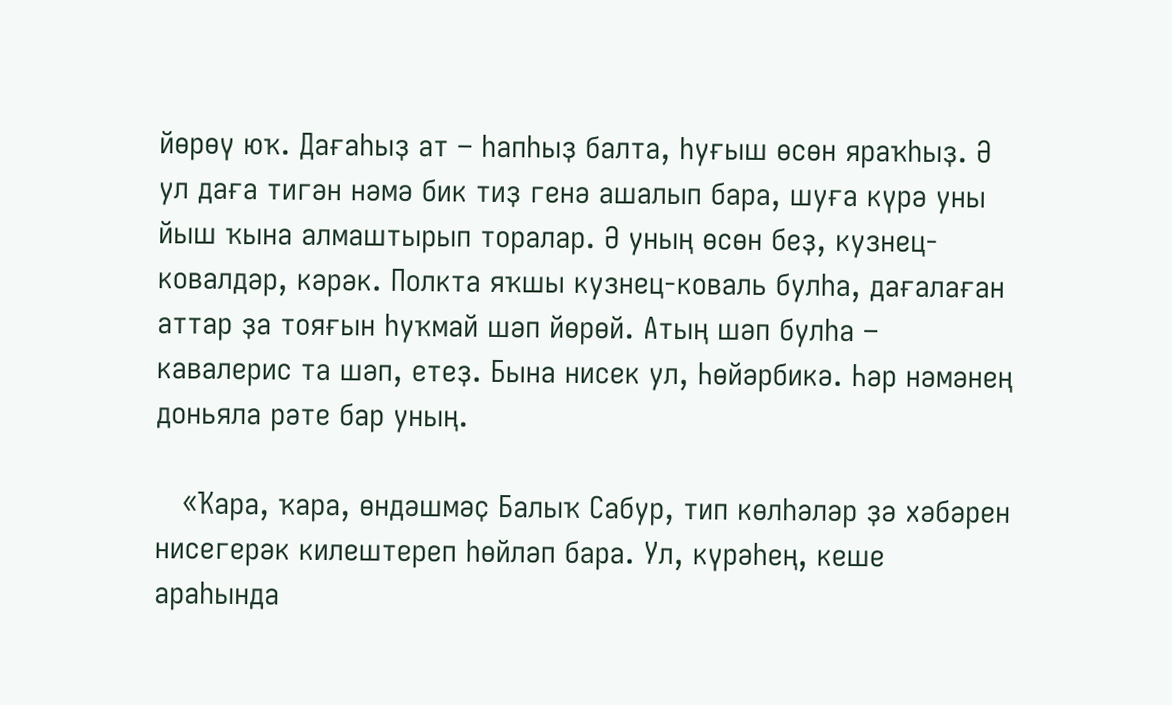йөрөү юҡ. Дағаһыҙ ат – һапһыҙ балта, һуғыш өсөн яраҡһыҙ. Ә ул даға тигән нәмә бик тиҙ генә ашалып бара, шуға күрә уны йыш ҡына алмаштырып торалар. Ә уның өсөн беҙ, кузнец-ковалдәр, кәрәк. Полкта яҡшы кузнец-коваль булһа, дағалаған аттар ҙа тояғын һуҡмай шәп йөрөй. Атың шәп булһа – кавалерис та шәп, етеҙ. Бына нисек ул, Һөйәрбикә. Һәр нәмәнең доньяла рәте бар уның.

   «Ҡара, ҡара, өндәшмәҫ Балыҡ Сабур, тип көлһәләр ҙә хәбәрен нисегерәк килештереп һөйләп бара. Ул, күрәһең, кеше араһында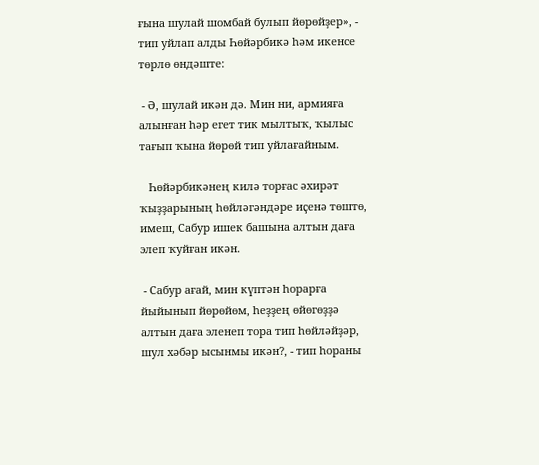ғына шулай шомбай булып йөрөйҙер», ‑ тип уйлап алды Һөйәрбикә һәм икенсе төрлө өндәште:

 ‑ Ә, шулай икән дә. Мин ни, армияға алынған һәр егет тик мылтыҡ, ҡылыс тағып ҡына йөрөй тип уйлағайным.

   Һөйәрбикәнең килә торғас әхирәт ҡыҙҙарының һөйләгәндәре иҫенә төштө, имеш, Сабур ишек башына алтын даға элеп ҡуйған икән.

 ‑ Сабур ағай, мин күптән һорарға йыйынып йөрөйөм, һеҙҙең өйөгөҙҙә алтын даға эленеп тора тип һөйләйҙәр, шул хәбәр ысынмы икән?, ‑ тип һораны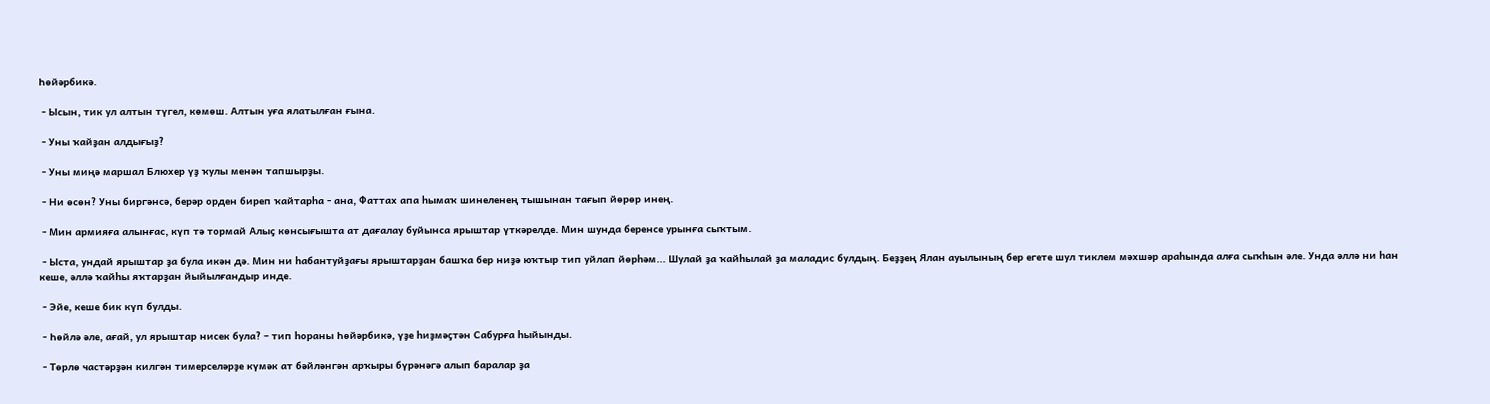Һөйәрбикә.

 ‑ Ысын, тик ул алтын түгел, көмөш. Алтын уға ялатылған ғына.

 ‑ Уны ҡайҙан алдығыҙ?

 ‑ Уны миңә маршал Блюхер үҙ ҡулы менән тапшырҙы.

 ‑ Ни өсөн? Уны биргәнсә, берәр орден биреп ҡайтарһа ‑ ана, Фаттах апа һымаҡ шинеленең тышынан тағып йөрөр инең.

 ‑ Мин армияға алынғас, күп тә тормай Алыҫ көнсығышта ат дағалау буйынса ярыштар үткәрелде. Мин шунда беренсе урынға сыҡтым.

 ‑ Ыста, ундай ярыштар ҙа була икән дә. Мин ни һабантуйҙағы ярыштарҙан башҡа бер ниҙә юҡтыр тип уйлап йөрһәм... Шулай ҙа ҡайһылай ҙа маладис булдың. Беҙҙең Ялан ауылының бер егете шул тиклем мәхшәр араһында алға сыҡһын әле. Унда әллә ни һан кеше, әллә ҡайһы яҡтарҙан йыйылғандыр инде.

 ‑ Эйе, кеше бик күп булды.

 ‑ Һөйлә әле, ағай, ул ярыштар нисек була? – тип һораны Һөйәрбикә, үҙе һиҙмәҫтән Сабурға һыйынды.

 ‑ Төрлө частәрҙән килгән тимерселәрҙе күмәк ат бәйләнгән арҡыры бүрәнәгә алып баралар ҙа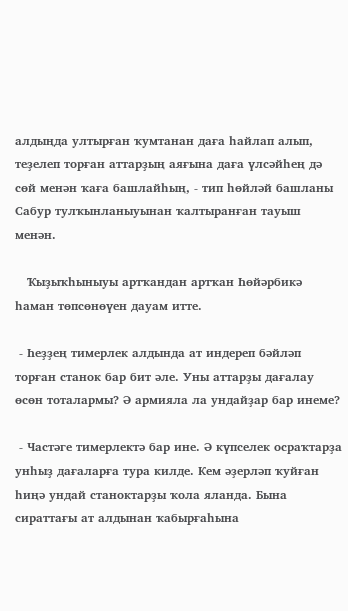алдыңда ултырған ҡумтанан даға һайлап алып, теҙелеп торған аттарҙың аяғына даға үлсәйһең дә сөй менән ҡаға башлайһың, ‑ тип һөйләй башланы Сабур тулҡынланыуынан ҡалтыранған тауыш менән.

   Ҡыҙыҡһыныуы артҡандан артҡан Һөйәрбикә һаман төпсөнөүен дауам итте.

 ‑ Һеҙҙең тимерлек алдында ат индереп бәйләп торған станок бар бит әле. Уны аттарҙы дағалау өсөн тоталармы? Ә армияла ла ундайҙар бар инеме?

 ‑ Частәге тимерлектә бар ине. Ә күпселек осраҡтарҙа унһыҙ дағаларға тура килде. Кем әҙерләп ҡуйған һиңә ундай станоктарҙы ҡола яланда. Бына сираттағы ат алдынан ҡабырғаһына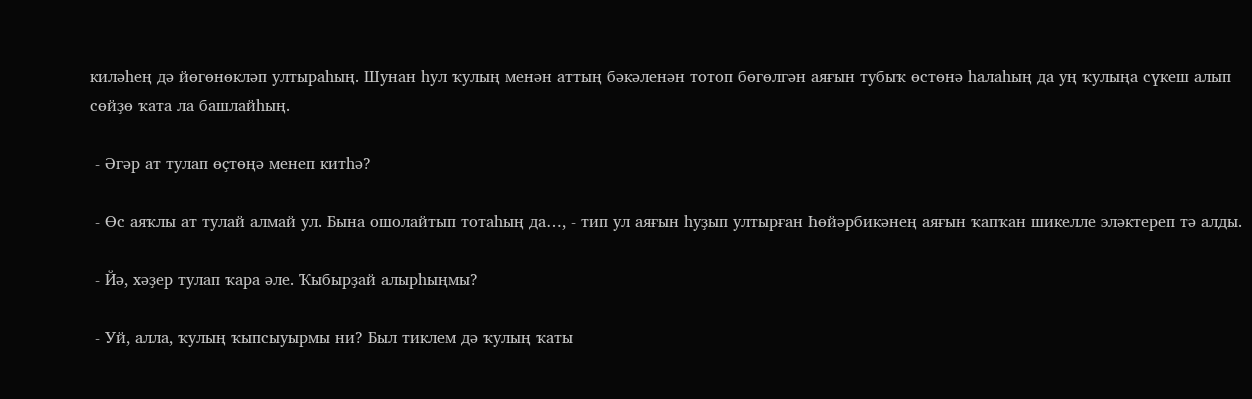киләһең дә йөгөнөкләп ултыраһың. Шунан һул ҡулың менән аттың бәкәленән тотоп бөгөлгән аяғын тубыҡ өстөнә һалаһың да уң ҡулыңа сүкеш алып сөйҙө ҡата ла башлайһың.

 ‑ Әгәр ат тулап өҫтөңә менеп китһә?

 ‑ Өс аяҡлы ат тулай алмай ул. Бына ошолайтып тотаһың да…, ‑ тип ул аяғын һуҙып ултырған Һөйәрбикәнең аяғын ҡапҡан шикелле эләктереп тә алды.

 ‑ Йә, хәҙер тулап ҡара әле. Ҡыбырҙай алырһыңмы?

 ‑ Уй, алла, ҡулың ҡыпсыуырмы ни? Был тиклем дә ҡулың ҡаты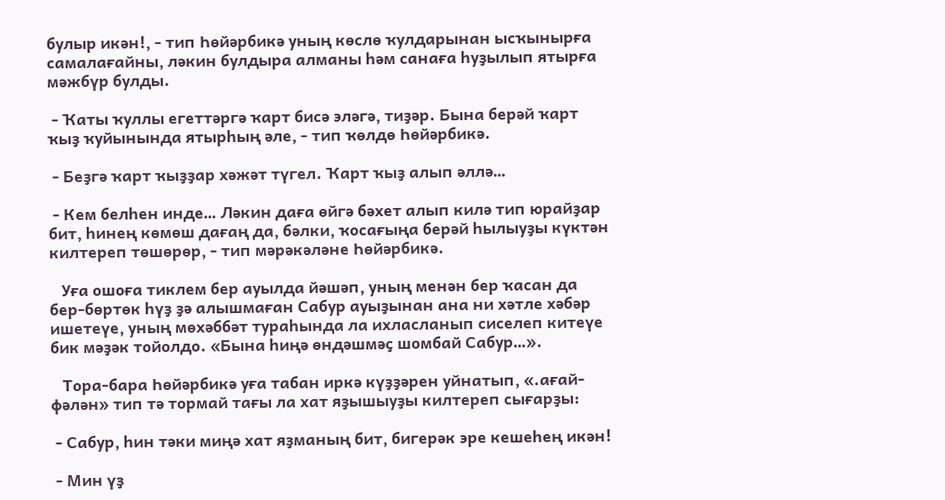булыр икән!, ‑ тип Һөйәрбикә уның көслө ҡулдарынан ысҡынырға самалағайны, ләкин булдыра алманы һәм санаға һуҙылып ятырға мәжбүр булды.

 ‑ Ҡаты ҡуллы егеттәргә ҡарт бисә эләгә, тиҙәр. Бына берәй ҡарт ҡыҙ ҡуйынында ятырһың әле, ‑ тип ҡөлдө Һөйәрбикә.

 ‑ Беҙгә ҡарт ҡыҙҙар хәжәт түгел. Ҡарт ҡыҙ алып әллә…

 ‑ Кем белһен инде… Ләкин даға өйгә бәхет алып килә тип юрайҙар бит, һинең көмөш дағаң да, бәлки, ҡосағыңа берәй һылыуҙы күктән килтереп төшөрөр, ‑ тип мәрәкәләне Һөйәрбикә.

   Уға ошоға тиклем бер ауылда йәшәп, уның менән бер ҡасан да бер-бөртөк һүҙ ҙә алышмаған Сабур ауыҙынан ана ни хәтле хәбәр ишетеүе, уның мөхәббәт тураһында ла ихласланып сиселеп китеүе бик мәҙәк тойолдо. «Бына һиңә өндәшмәҫ шомбай Сабур…».

   Тора-бара Һөйәрбикә уға табан иркә күҙҙәрен уйнатып, «.ағай-фәлән» тип тә тормай тағы ла хат яҙышыуҙы килтереп сығарҙы:

 ‑ Сабур, һин тәки миңә хат яҙманың бит, бигерәк эре кешеһең икән!

 ‑ Мин үҙ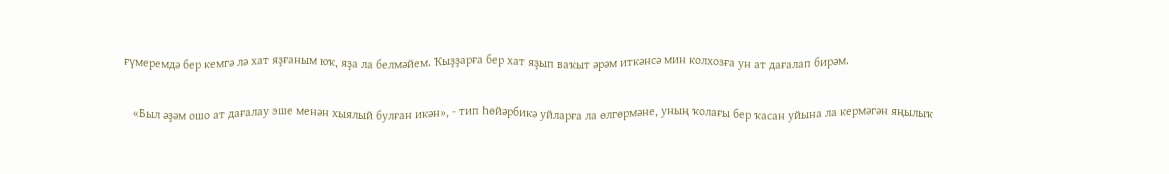ғүмеремдә бер кемгә лә хат яҙғаным юҡ, яҙа ла белмәйем. Ҡыҙҙарға бер хат яҙып ваҡыт әрәм иткәнсә мин колхозға ун ат дағалап бирәм.

   «Был әҙәм ошо ат дағалау эше менән хыялый булған икән», ‑ тип Һөйәрбикә уйларға ла өлгөрмәне, уның ҡолағы бер ҡасан уйына ла кермәгән яңылыҡ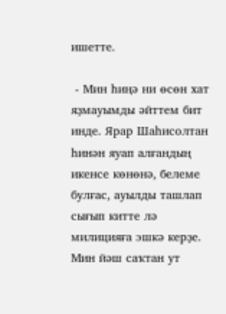ишетте.

 ‑ Мин һиңә ни өсөн хат яҙмауымды әйттем бит инде. Ярар Шаһисолтан һинән яуап алғандың икенсе көнөнә, белеме булғас, ауылды ташлап сығып китте лә милицияға эшкә керҙе. Мин йәш саҡтан ут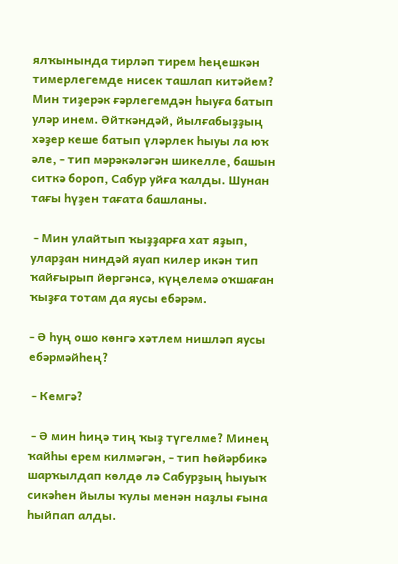ялҡынында тирләп тирем һеңешкән тимерлегемде нисек ташлап китәйем? Мин тиҙерәк ғәрлегемдән һыуға батып уләр инем. Әйткәндәй, йылғабыҙҙың хәҙер кеше батып үләрлек һыуы ла юҡ әле, ‑ тип мәрәкәләгән шикелле, башын ситкә бороп, Сабур уйға ҡалды. Шунан тағы һүҙен тағата башланы.

 ‑ Мин улайтып ҡыҙҙарға хат яҙып, уларҙан ниндәй яуап килер икән тип ҡайғырып йөргәнсә, күңелемә оҡшаған ҡыҙға тотам да яусы ебәрәм.

‑ Ә һуң ошо көнгә хәтлем нишләп яусы ебәрмәйһең?

 ‑ Кемгә?

 ‑ Ә мин һиңә тиң ҡыҙ түгелме? Минең ҡайһы ерем килмәгән, ‑ тип Һөйәрбикә шарҡылдап көлдө лә Сабурҙың һыуыҡ сикәһен йылы ҡулы менән наҙлы ғына һыйпап алды.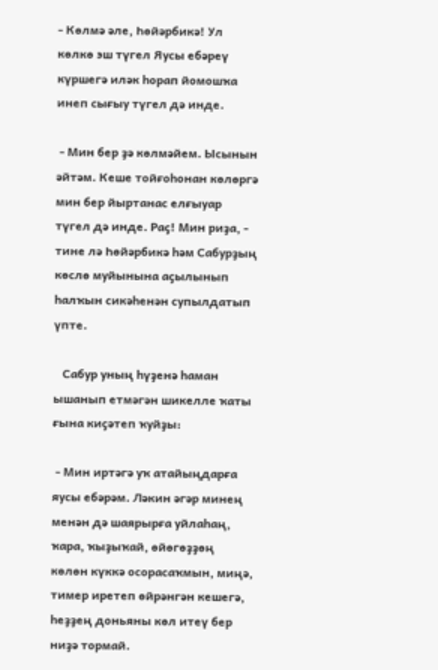‑ Көлмә әле, Һөйәрбикә! Ул көлкө эш түгел Яусы ебәреү күршегә иләк һорап йомошҡа инеп сығыу түгел дә инде.

 ‑ Мин бер ҙә көлмәйем. Ысынын әйтәм. Кеше тойғоһонан көлөргә мин бер йыртанас елғыуар түгел дә инде. Раҫ! Мин риҙа, ‑ тине лә Һөйәрбикә һәм Сабурҙың көслө муйынына аҫылынып һалҡын сикәһенән супылдатып үпте.

   Сабур уның һүҙенә һаман ышанып етмәгән шикелле ҡаты ғына киҫәтеп ҡуйҙы:

 ‑ Мин иртәгә уҡ атайыңдарға яусы ебәрәм. Ләкин әгәр минең менән дә шаярырға уйлаһаң, ҡара, ҡыҙыҡай, өйөгөҙҙөң көлөн күккә осорасаҡмын, миңә, тимер иретеп өйрәнгән кешегә, һеҙҙең доньяны көл итеү бер ниҙә тормай.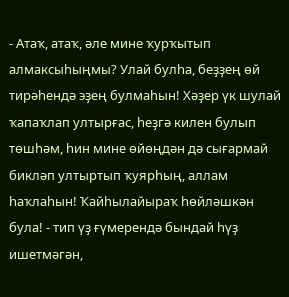‑ Атаҡ, атаҡ, әле мине ҡурҡытып алмаксыһыңмы? Улай булһа, беҙҙең өй тирәһендә эҙең булмаһын! Хәҙер үк шулай ҡапаҡлап ултырғас, һеҙгә килен булып төшһәм, һин мине өйөңдән дә сығармай бикләп ултыртып ҡуярһың, аллам һаҡлаһын! Ҡайһылайыраҡ һөйләшкән була! ‑ тип үҙ ғүмерендә бындай һүҙ ишетмәгән,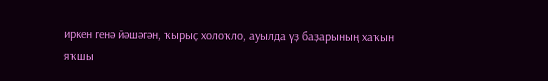иркен генә йәшәгән, ҡырыҫ холоҡло, ауылда үҙ баҙарының хаҡын яҡшы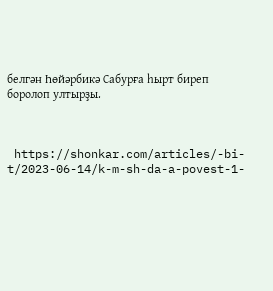белгән Һөйәрбикә Сабурға һырт биреп боролоп ултырҙы.



 https://shonkar.com/articles/-bi-t/2023-06-14/k-m-sh-da-a-povest-1-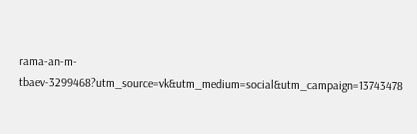rama-an-m-tbaev-3299468?utm_source=vk&utm_medium=social&utm_campaign=13743478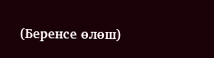(Беренсе өлөш)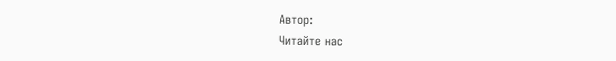Автор:
Читайте нас